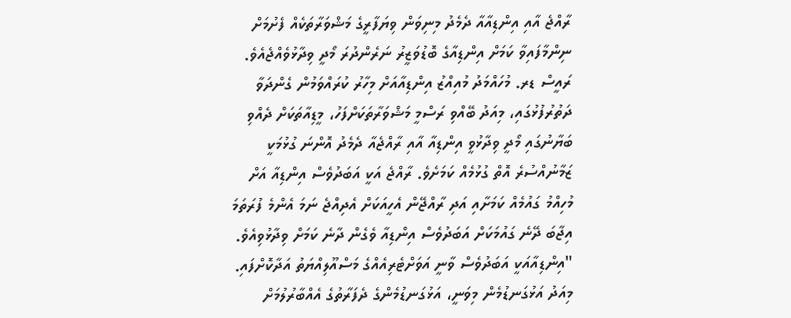ރާއްޖެ އާއި އިންޑިއާއާ ދެމެދު މިނިވަން ވިޔަފާރީގެ މަޝްވަރާތަކެއް ފެށުމަށް ނިންމާފައިވާ ކަމަށް އިންޑިއާގެ ބޮޑުވަޒީރު ނަރެންދުރަ މޯދީ ވިދާޅުވެއްޖެއެވެ.
ރައީސް ޑރ. މުހައްމަދު މުއިއްޒު އިންޑިއާއަށް މިހާރު ކުރައްވަމުން ގެންދަވާ ދަތުރުފުޅުގައި، މިއަދު ބޭއްވި ރަސްމީ މަޝްވަރާތަކަށްފަހު، މީޑިއާތަކަށް ދެއްވި ބަޔާނުގައި މޯދީ ވިދާޅުވީ އިންޑިއާ އާއި ރާއްޖެއާ ދެމެދު އޮންނަ ގުޅުމަކީ ޒަމާނުއްސުރެ އޮތް ގުޅުމެއް ކަމަށެވެ. ރާއްޖެ އަކީ އަބަދުވެސް އިންޑިއާ އަށް މުހިއްމު ގައުމެއް ކަމަށާއި އަދި ރާއްޖޭން އެހީއަކަށް އެދިއްޖެ ނަމަ އެންމެ ފުރަތަމަ އިޖާބަ ދޭނެ ގައުމަކަށް އަބަދުވެސް އިންޑިއާ ވެގެން ދާނެ ކަމަށް ވިދާޅުވިއެވެ.
"އިންޑިއާއަކީ އަބަދުވެސް ވާނީ އަވަށްޓެރިއެއްގެ މަސްއޫލިއްޔަތު އަދާކޮށްފައި. މިއަދު އަޅުގަނޑުމެން މިވަނީ، އަޅުގަނޑުމެންގެ ދެފަރާތުގެ އެއްބާރުލުމަށް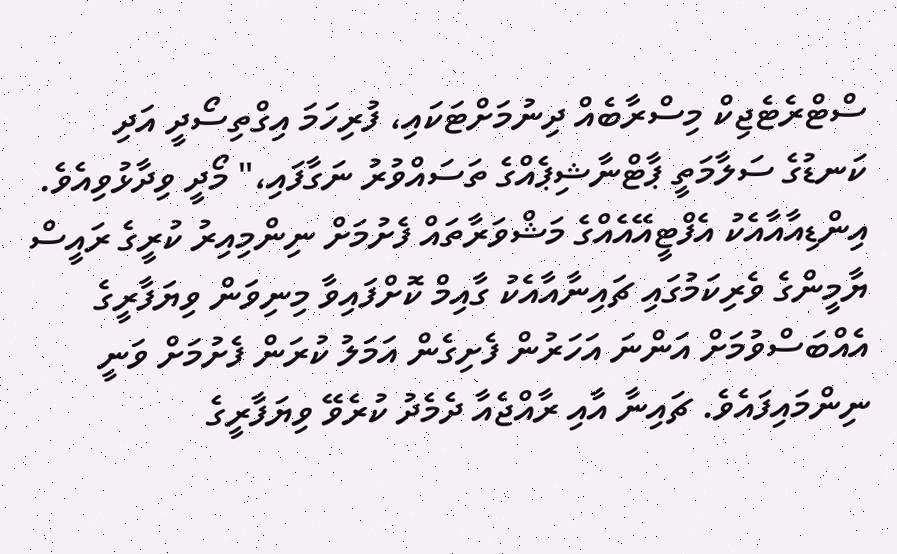ސްޓްރެޓެޖިކް މިސްރާބެއް ދިނުމަށްޓަކައި، ފުރިހަމަ އިގްތިސޯދީ އަދި ކަނޑުގެ ސަލާމަތީ ޕާޓްނާޝިޕެއްގެ ތަސައްވުރު ނަގާފައި،" މޯދީ ވިދާޅުވިއެވެ.
އިންޑިއާއާއެކު އެފްޓީއޭއެއްގެ މަޝްވަރާތައް ފެށުމަށް ނިންމިއިރު ކުރީގެ ރައީސް ޔާމީންގެ ވެރިކަމުގައި ޗައިނާއާއެކު ގާއިމް ކޮށްފައިވާ މިނިވަން ވިޔަފާރީގެ އެއްބަސްވުމަށް އަންނަ އަހަރުން ފެށިގެން އަމަލު ކުރަން ފެށުމަށް ވަނީ ނިންމައިފައެވެ. ޗައިނާ އާއި ރާއްޖެއާ ދެމެދު ކުރެވޭ ވިޔަފާރީގެ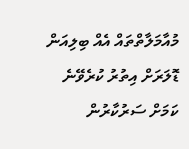މުއާމަލާތްތައް އެއް ބިލިއަން ޑޮލަރަށް އިތުރު ކުރެވޭނެ ކަމަށް ސަރުކާރުން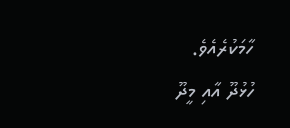ހާމަކުރެއެވެ.
ހުޅުދޫ އާއި މީދޫ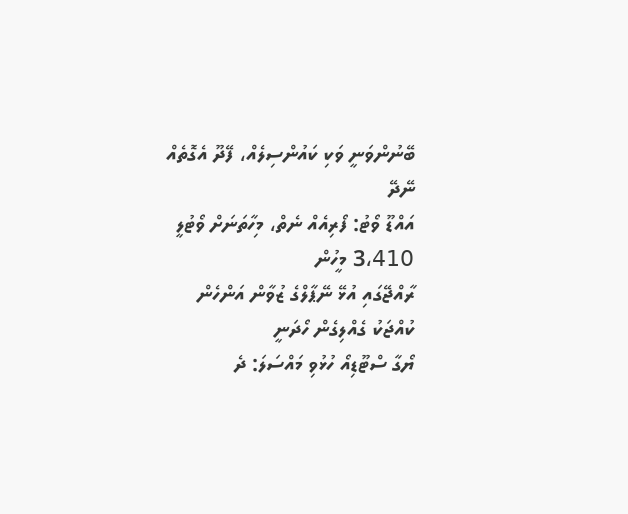ބޭނުންވަނީ ވަކި ކައުންސިލެއް، ފޭދޫ އެގޮތެއް ނޭދޭ
އައްޑޫ ވޯޓު: ފޯރިއެއް ނެތް، މިހާތަނަށް ވޯޓުލީ 3،410 މީހުން
ރާއްޖޭގައި އުޅޭ ނޭޕާލްގެ ޒުވާން އަންހެން ކުއްޖަކު ގެއްލިގެން ހޯދަނީ
ޔޯގާ ސްޓޫޑިއޯ ހުޅުވި މައްސަލަ: ދެ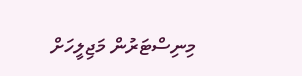މިނިސްޓަރުން މަޖިލީހަށް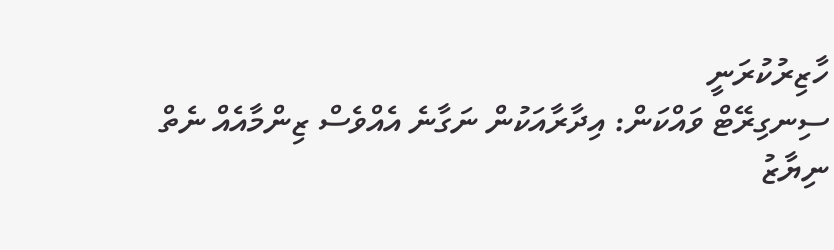ހާޒިރުކުރަނީ
ސިނގިރޭޓް ވައްކަން: އިދާރާއަކުން ނަގާނެ އެއްވެސް ޒިންމާއެއް ނެތް
ނިޔާޒު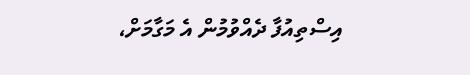އިސްތިއުފާ ދެއްވުމުން އެ މަގާމަށް،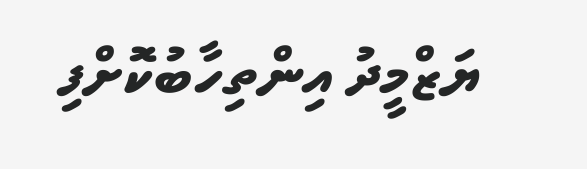ޔަޒްމީދު އިންތިހާބުކޮށްފި